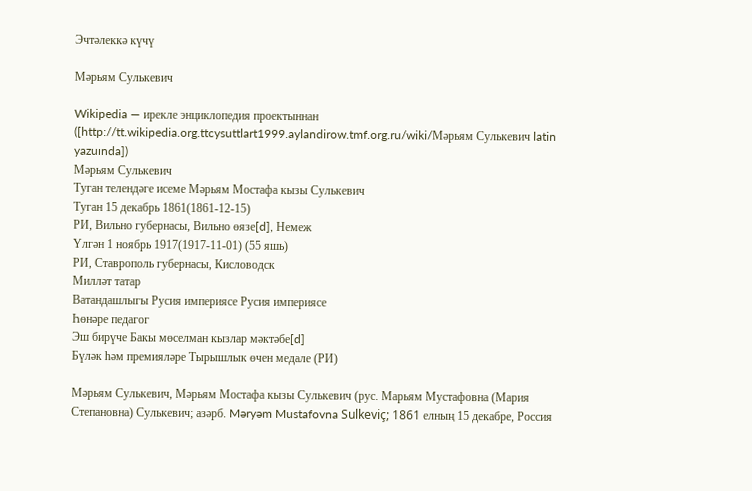Эчтәлеккә күчү

Мәрьям Сулькевич

Wikipedia — ирекле энциклопедия проектыннан ([http://tt.wikipedia.org.ttcysuttlart1999.aylandirow.tmf.org.ru/wiki/Мәрьям Сулькевич latin yazuında])
Мәрьям Сулькевич
Туган телендәге исеме Мәрьям Мостафа кызы Сулькевич
Туган 15 декабрь 1861(1861-12-15)
РИ, Вильно губернасы, Вильно өязе[d], Немеж
Үлгән 1 ноябрь 1917(1917-11-01) (55 яшь)
РИ, Ставрополь губернасы, Кисловодск
Милләт татар
Ватандашлыгы Русия империясе Русия империясе
Һөнәре педагог
Эш бирүче Бакы мөселман кызлар мәктәбе[d]
Бүләк һәм премияләре Тырышлык өчен медале (РИ)

Мәрьям Сулькевич, Мәрьям Мостафа кызы Сулькевич (рус. Марьям Мустафовна (Мария Степановна) Сулькевич; азәрб. Məryəm Mustafovna Sulkeviç; 1861 елның 15 декабре, Россия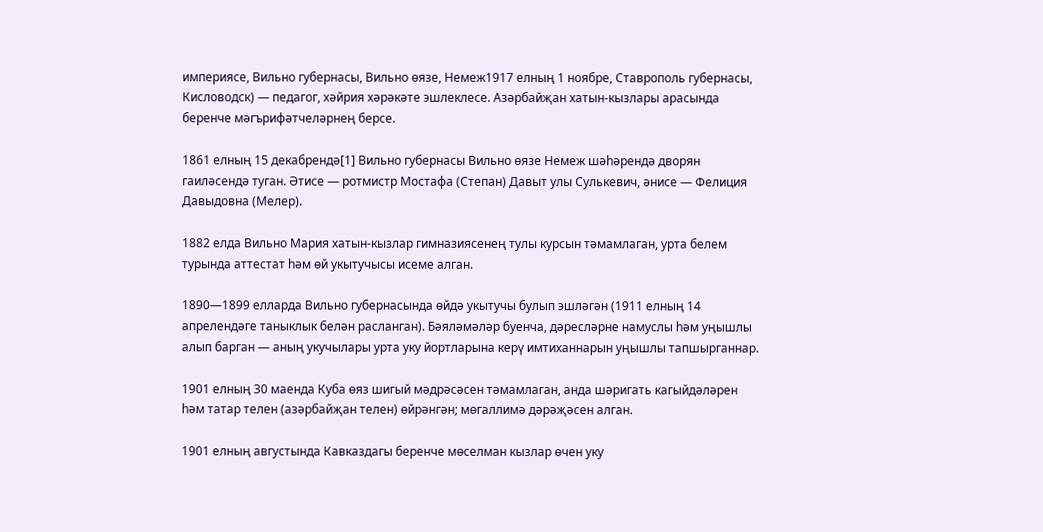империясе, Вильно губернасы, Вильно өязе, Немеж1917 елның 1 ноябре, Ставрополь губернасы, Кисловодск) ― педагог, хәйрия хәрәкәте эшлеклесе. Азәрбайҗан хатын-кызлары арасында беренче мәгърифәтчеләрнең берсе.

1861 елның 15 декабрендә[1] Вильно губернасы Вильно өязе Немеж шәһәрендә дворян гаиләсендә туган. Әтисе ― ротмистр Мостафа (Степан) Давыт улы Сулькевич, әнисе ― Фелиция Давыдовна (Мелер).

1882 елда Вильно Мария хатын-кызлар гимназиясенең тулы курсын тәмамлаган, урта белем турында аттестат һәм өй укытучысы исеме алган.

1890―1899 елларда Вильно губернасында өйдә укытучы булып эшләгән (1911 елның 14 апрелендәге таныклык белән расланган). Бәяләмәләр буенча, дәресләрне намуслы һәм уңышлы алып барган ― аның укучылары урта уку йортларына керү имтиханнарын уңышлы тапшырганнар.

1901 елның 30 маенда Куба өяз шигый мәдрәсәсен тәмамлаган, анда шәригать кагыйдәләрен һәм татар телен (азәрбайҗан телен) өйрәнгән; мөгаллимә дәрәҗәсен алган.

1901 елның августында Кавказдагы беренче мөселман кызлар өчен уку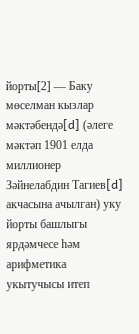йорты[2] ― Баку мөселман кызлар мәктәбендә[d] (әлеге мәктәп 1901 елда миллионер Зәйнелабдин Тагиев[d] акчасына ачылган) уку йорты башлыгы ярдәмчесе һәм арифметика укытучысы итеп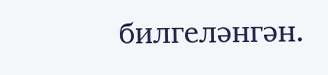билгеләнгән.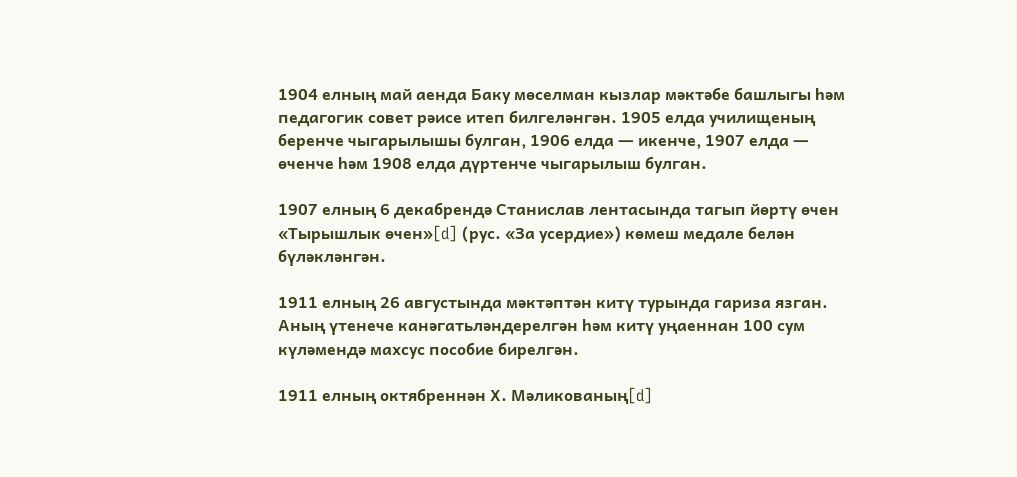1904 елның май аенда Баку мөселман кызлар мәктәбе башлыгы һәм педагогик совет рәисе итеп билгеләнгән. 1905 елда училищеның беренче чыгарылышы булган, 1906 елда ― икенче, 1907 елда ― өченче һәм 1908 елда дүртенче чыгарылыш булган.

1907 елның 6 декабрендә Станислав лентасында тагып йөртү өчен «Тырышлык өчен»[d] (рус. «За усердие») көмеш медале белән бүләкләнгән.

1911 елның 26 августында мәктәптән китү турында гариза язган. Аның үтенече канәгатьләндерелгән һәм китү уңаеннан 100 сум күләмендә махсус пособие бирелгән.

1911 елның октябреннән Х. Мәликованың[d]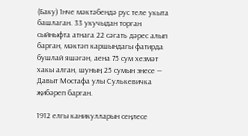(Баку) 1нче мәктәбендә рус теле укыта башлаган. 33 укучыдан торган сыйныфта атнага 22 сәгать дәрес алып барган, мәктәп каршындагы фатирда бушлай яшәгән, аена 75 сум хезмәт хакы алган, шуның 25 сумын энесе ― Давыт Мостафа улы Сулькевичка җибәреп барган.

1912 елгы каникулларын сеңлесе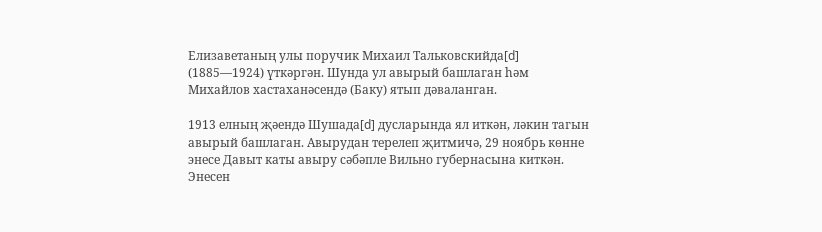Елизаветаның улы поручик Михаил Тальковскийда[d] (1885―1924) үткәргән. Шунда ул авырый башлаган һәм Михайлов хастаханәсендә (Баку) ятып дәваланган.

1913 елның җәендә Шушада[d] дусларында ял иткән, ләкин тагын авырый башлаган. Авырудан терелеп җитмичә, 29 ноябрь көнне энесе Давыт каты авыру сәбәпле Вильно губернасына киткән. Энесен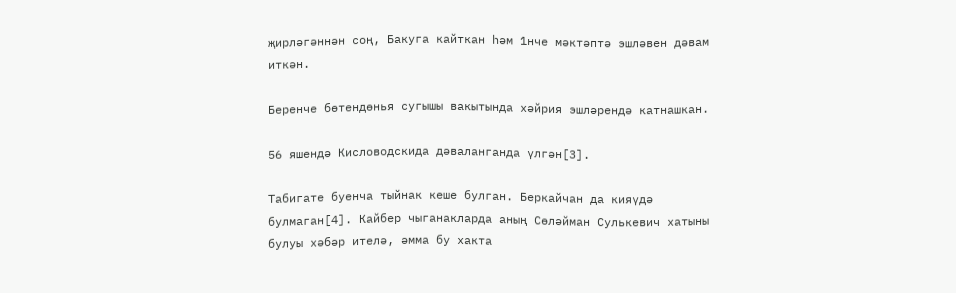җирләгәннән соң, Бакуга кайткан һәм 1нче мәктәптә эшләвен дәвам иткән.

Беренче бөтендөнья сугышы вакытында хәйрия эшләрендә катнашкан.

56 яшендә Кисловодскида дәваланганда үлгән[3].

Табигате буенча тыйнак кеше булган. Беркайчан да кияүдә булмаган[4]. Кайбер чыганакларда аның Сөләйман Сулькевич хатыны булуы хәбәр ителә, әмма бу хакта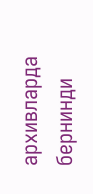архивларда бернинди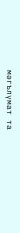мәгълүмат та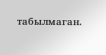табылмаган.